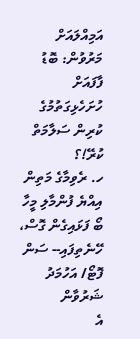އަމިއްލައަށް މަރުވުން: ބޮޑު ފާފައަށް ހުށަހެޅިގަތުމުގެ ކުރިން ސަލާމަތް ކުރޭ!؟
ހ. ރެވިމާގެ މަތިން އިއްޔެ ފުންމާލި މީހާ ބޯ ފަޅައިގެން ގޮސް، ހޭނެތިފައި-- ސަން ފޮޓޯ/ އަހުމަދު ޝަރުވާން
އެ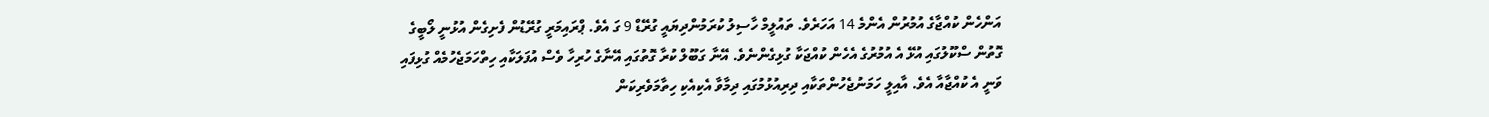އަންހެން ކުއްޖާގެ އުމުރުން އެންމެ 14 އަހަރެވެ. ތައުލީމް ހާސިލު ކުރަމުންދިޔައީ ގުރޭޑް 9 ގަ އެވެ. ޕްރައިމަރީ ގުރޭޑުން ފެށިގެން އުޅުނީ ލޯބީގެ ގޮތުން ސްކޫލުގައި އުޅޭ އެ އުމުރުގެ އެހެން ކުއްޖަކާ ގުޅިގެންނެވެ. އޭނާ ގަބޫލް ކުރާ ގޮތުގައި އޭނާގެ ހުރިހާ ވެސް އުފަލަކާއި ހިތްހަމަޖެހުމެއް ގުޅިފައި ވަނީ އެ ކުއްޖާއާ އެވެ. އާއިލީ ހަމަނުޖެހުންތަކާއި ދިރިއުޅުމުގައި ދިމާވާ އެކިއެކި ހިތާމަވެރިކަން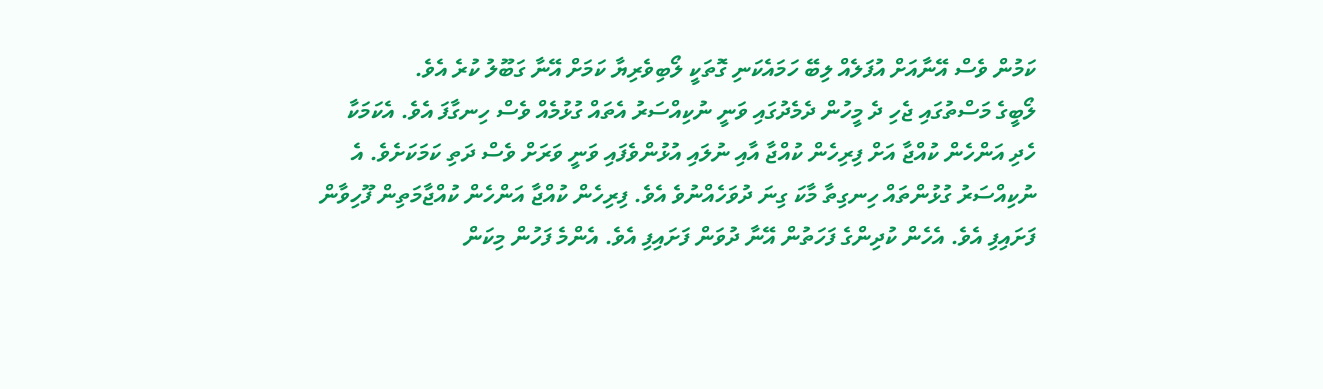ކަމުން ވެސް އޭނާއަށް އުފަލެއް ލިބޭ ހަމައެކަނި ގޮތަކީ ލޯބިވެރިޔާ ކަމަށް އޭނާ ގަބޫލު ކުރެ އެވެ.
ލޯބީގެ މަސްތުގައި ޖެހި ދެ މީހުން ދެމެދުގައި ވަނީ ނުކިއްސަރު އެތައް ގުޅުމެއް ވެސް ހިނގާފަ އެވެ. އެކަމަކާ ހެދި އަންހެން ކުއްޖާ އަށް ފިރިހެން ކުއްޖާ އާއި ނުލައި އުޅުންވެފައި ވަނީ ވަރަށް ވެސް ދަތި ކަމަކަށެވެ. އެ ނުކިއްސަރު ގުޅުންތައް ހިނގިތާ މާކަ ގިނަ ދުވަހެއްނުވެ އެވެ. ފިރިހެން ކުއްޖާ އަންހެން ކުއްޖާމަތިން ފޫހިވާން ފަށައިފި އެވެ. އެހެން ކުދިންގެ ފަހަތުން އޭނާ ދުވަން ފަށައިފި އެވެ. އެންމެ ފަހުން މިކަން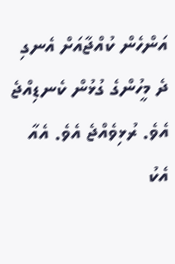އަންހެން ކުއްޖާއަށް އެނގި ދެ މީހުންގެ ގުޅުން ކެނޑިއްޖެ އެވެ. ރުޅިވެއްޖެ އެވެ. އެއާ އެކު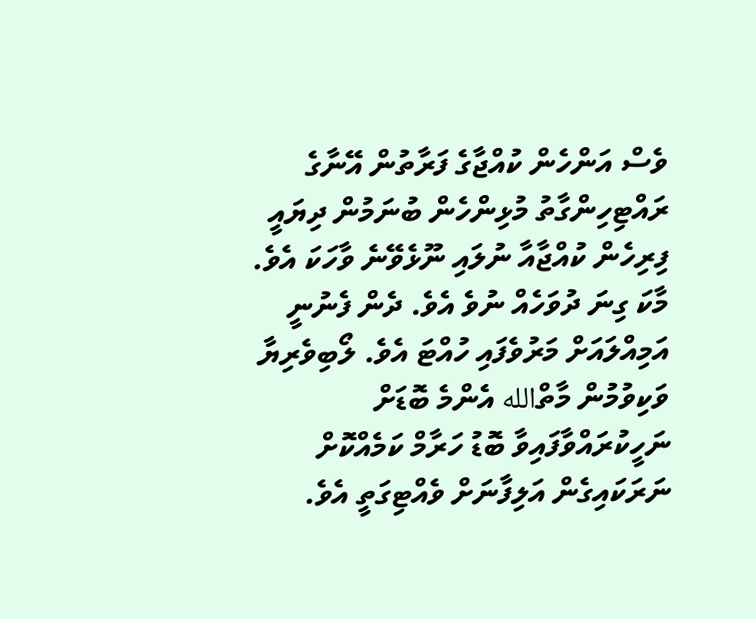ވެސް އަންހެން ކުއްޖާގެ ފަރާތުން އޭނާގެ ރައްޓިހިންގާތު މުޅިންހެން ބުނަމުން ދިޔައީ ފިރިހެން ކުއްޖާއާ ނުލައި ނޫޅެވޭނެ ވާހަކަ އެވެ. މާކަ ގިނަ ދުވަހެއް ނުވެ އެވެ. ދެން ފެނުނީ އަމިއްލައަށް މަރުވެފައި ހުއްޓަ އެވެ. ލޯބިވެރިޔާ ވަކިވުމުން މާތްالله އެންމެ ބޮޑަށް ނަހީކުރައްވާފައިވާ ބޮޑު ހަރާމް ކަމެއްކޮށް ނަރަކައިގެން އަލިފާނަށް ވެއްޓިގަތީ އެވެ.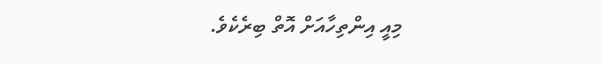މިއީ އިންތިހާއަށް އޮތް ބިރެކެވެ.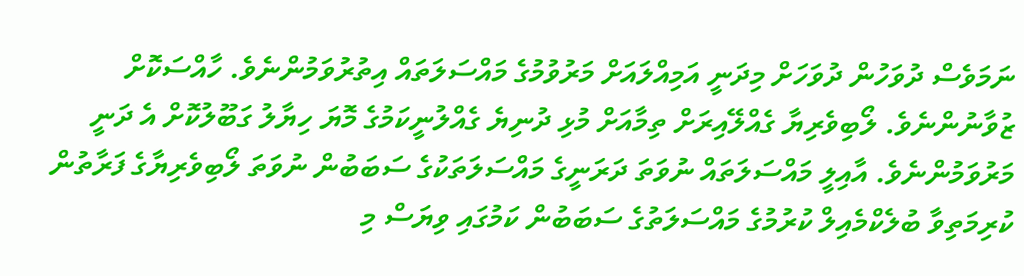ނަމަވެސް ދުވަހުން ދުވަހަށް މިދަނީ އަމިއްލައަށް މަރުވުމުގެ މައްސަލަތައް އިތުރުވަމުންނެވެ. ހާއްސަކޮށް ޒުވާނުންނެވެ. ލޯބިވެރިޔާ ގެއްލޭއިރަށް ތިމާއަށް މުޅި ދުނިޔެ ގެއްލުނީކަމުގެ މޮޔަ ހިޔާލު ގަބޫލުކޮށް އެ ދަނީ މަރުވަމުންނެވެ. އާއިލީ މައްސަލަތައް ނުވަތަ ދަރަނީގެ މައްސަލަތަކުގެ ސަބަބުން ނުވަތަ ލޯބިވެރިޔާގެ ފަރާތުން ކުރިމަތިވާ ބުލެކްމެއިލް ކުރުމުގެ މައްސަލަތުގެ ސަބަބުން ކަމުގައި ވިޔަސް މި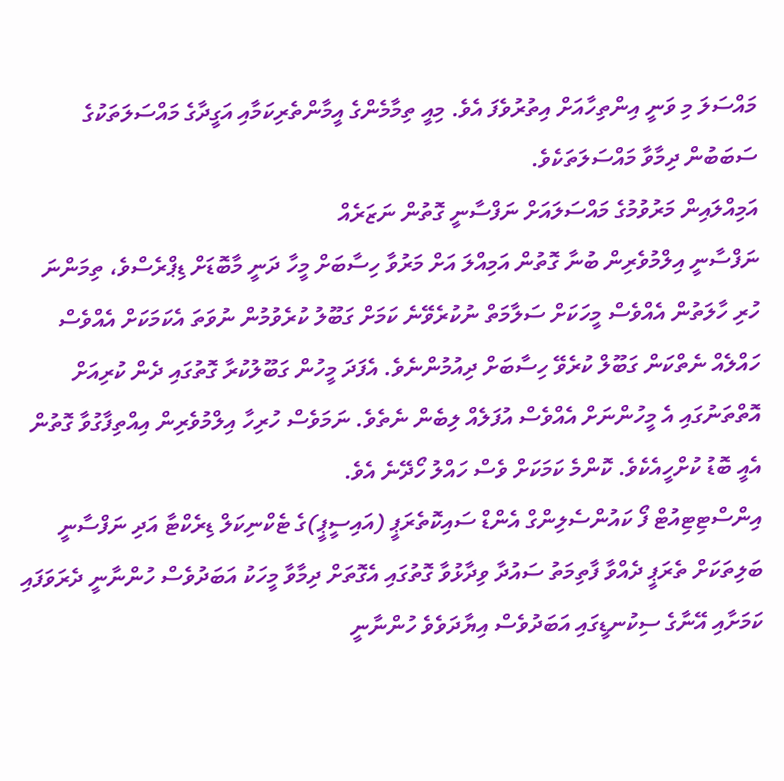މައްސަލަ މި ވަނީ އިންތިހާއަށް އިތުރުވެފަ އެވެ. މިއީ ތިމާމެންގެ އީމާންތެރިކަމާއި އަގީދާގެ މައްސަލަތަކުގެ ސަބަބުން ދިމާވާ މައްސަލަތަކެވެ.
އަމިއްލައިން މަރުވުމުގެ މައްސަލައަށް ނަފްސާނީ ގޮތުން ނަޒަރެއް
ނަފްސާނީ އިލްމުވެރިން ބުނާ ގޮތުން އަމިއްލަ އަށް މަރުވާ ހިސާބަށް މީހާ ދަނީ މާބޮޑަށް ޑިޕްރެސްވެ، ތިމަންނަ ހުރި ހާލަތުން އެއްވެސް މީހަކަށް ސަލާމަތް ނުކުރެވޭނެ ކަމަށް ގަބޫލު ކުރެވުމުން ނުވަތަ އެކަމަކަށް އެއްވެސް ހައްލެއް ނެތްކަން ގަބޫލް ކުރެވޭ ހިސާބަށް ދިއުމުންނެވެ. އެފަދަ މީހުން ގަބޫލުކުރާ ގޮތުގައި ދެން ކުރިއަށް އޮތްތަނުގައި އެ މީހުންނަށް އެއްވެސް އުފަލެއް ލިބެން ނެތެވެ. ނަމަވެސް ހުރިހާ އިލްމުވެރިން އިއްތިފާގުވާ ގޮތުން އެއީ ބޮޑު ކުށްހީއެކެވެ. ކޮންމެ ކަމަކަށް ވެސް ހައްލު ހޯދޭނެ އެވެ.
އިންސްޓިޓިއުޓް ފޯ ކައުންސެލިންގް އެންޑް ސައިކޮތެރަޕީ (އައިސީޕީ)ގެ ޓެކްނިކަލް ޑިރެކްޓާ އަދި ނަފްސާނީ ބަލިތަކަށް ތެރަޕީ ދެއްވާ ފާތިމަތު ސައުދާ ވިދާޅުވާ ގޮތުގައި އެގޮތަށް ދިމާވާ މީހަކު އަބަދުވެސް ހުންނާނީ ދެރަވަފައި ކަމަށާއި އޭނާގެ ސިކުނޑީގައި އަބަދުވެސް އިޔާދަވެވެ ހުންނާނީ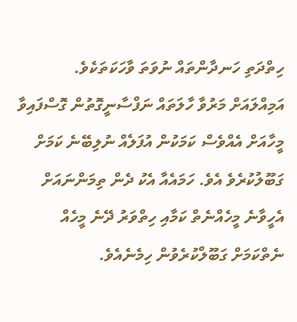ހިތްދަތި ހަނދާންތައް ނުވަތަ ވާހަކަތަކެވެ.
އަމިއްލައަށް މަރުވާ ހާލަތައް ނަފްސާނީގޮތުން ގޮސްފައިވާ މީހާއަށް އެއްވެސް ކަމަކުން އުފަލެއް ނުލިބޭނެ ކަމަށް ގަބޫލުކުރެވެ އެވެ. ހަމައެއާ އެކު ދެން ތިމަންނައަށް އެހީވާނެ މީހެއްނެތް ކަމާއި ހިތްވަރު ދޭނެ މީހެއް ނެތްކަމަށް ގަބޫލްކުރެވުން ހިމެނެއެވެ.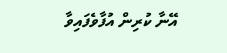އޭނާ ކުރިން އުފާވެފައިވާ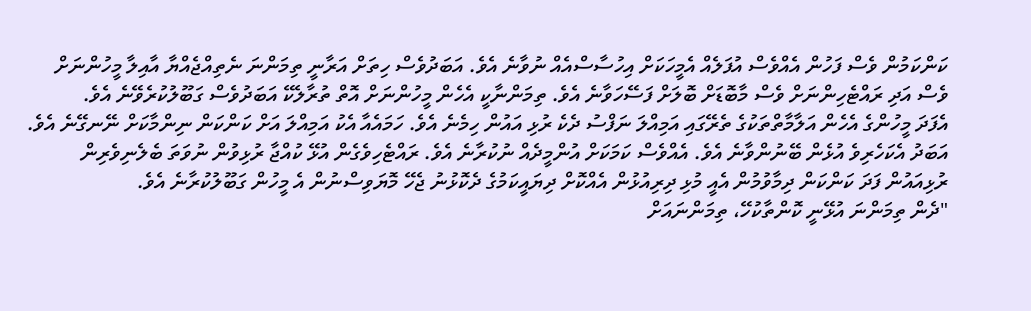ކަންކަމުން ވެސް ފަހުން އެއްވެސް އުފަލެއް އެމީހަކަށް އިހުސާސްއެއް ނުވާނެ އެވެ. އަބަދުވެސް ހިތަށް އަރާނީ ތިމަންނަ ނެތިއްޖެއްޔާ އާއިލާ މީހުންނަށް ވެސް އަދި ރައްޓެހިންނަށް ވެސް މާބޮޑަށް ބޮލަށް ފަސޭހަވާނެ އެވެ. ތިމަންނާކީ އެހެން މީހުންނަށް އޮތް ތުރާލެކޭ އަބަދުވެސް ގަބޫލުކުރެވޭނެ އެވެ.
އެފަދަ މީހުންގެ އެހެން އަލާމާތްތަކުގެ ތެރޭގައި އަމިއްލަ ނަފްސު ދެކެ ރުޅި އައުން ހިމެނެ އެވެ. ހަމައެއާ އެކު އަމިއްލަ އަށް ކަންކަން ނިންމާކަށް ނޭނގޭނެ އެވެ. އަބަދު އެކަހެރިވެ އުޅެން ބޭނުންވާނެ އެވެ. އެއްވެސް ކަމަކަށް އުންމީދެއް ނުކުރާނެ އެވެ. ރައްޓެހިވެގެން އުޅޭ ކުއްޖާ ރުޅިވުން ނުވަތަ ބެލެނިވެރިން ރުޅިއައުން ފަދަ ކަންކަން ދިމާވުމުން އެއީ މުޅި ދިރިއުޅުން އެއްކޮށް ދިޔައީކަމުގެ ދެކޮޅުނު ޖެހޭ މޮޔަވިސްނުން އެ މީހުން ގަބޫލުކުރާނެ އެވެ.
"ދެން ތިމަންނަ އުޅޭނީ ކޮންތާކުހޭ، ތިމަންނައަށް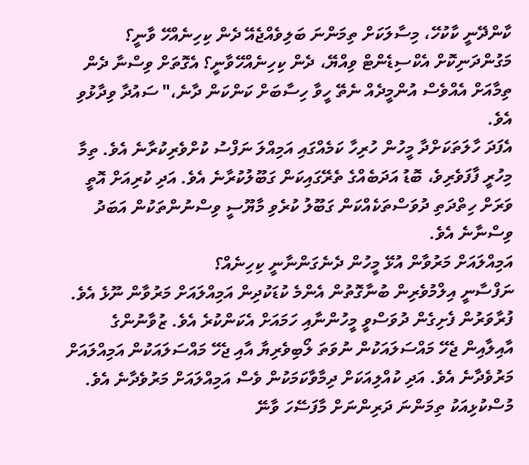ކާންދޭނީ ކާކުހޭ، މިސާލަކަށް ތިމަންނަ ބަލިވެއްޖެއޭ ދެން ކިހިނެއްހޭ ވާނީ؟ މަގުންދަނިކޮށް އެކްސިޑެންޓް ވިއްޔޭ، ދެން ކިހިނެއްހޭވާނީ؟ އެގޮތަށް ވިސްނާ ދެން ތިމާއަށް އެއްވެސް އުންމީދެއް ނެތޭ ހީވާ ހިސާބަށް ކަންކަން ދާނެ،" ސައުދާ ވިދާޅުވި އެވެ.
އެފަދަ ހާލަތަކަށްދާ މީހުން ހުރިހާ ކަމެއްގައި އަމިއްލަ ނަފްސު ކުށްވެރިކުރާނެ އެވެ. ތިމާ މިހުރީ ފާފަވެރިވެ، ބޮޑު އަދަބެއްގެ ތެރޭގައިކަން ގަބޫލުކުރާނެ އެވެ. އަދި ކުރިއަށް އޮތީ ވަރަށް ހިތްދަތި ދުވަސްތަކެއްކަން ގަބޫލު ކުރެވި މާޔޫސީ ވިސްނުންތަކުން އަބަދު ވިސްނާނެ އެވެ.
އަމިއްލައަށް މަރުވާން އުޅޭ މީހުން ދެނެގަންނާނީ ކިހިނެއް؟
ނަފްސާނީ އިލްމުވެރިން ބުނާގޮތުން އެންމެ ކުޑަކުދިން އަމިއްލައަށް މަރުވާން ނޫޅެ އެވެ. ފުރާވަރުން ފެށިގެން ދުވަސްވީ މީހުންނާއި ހަމައަށް އެކަންކުރެ އެވެ. ޒުވާނުންގެ އާއިލާއިން ޖެހޭ މައްސަލައަކުން ނުވަތަ ލޯބިވެރިޔާ އާއި ޖެހޭ މައްސަލައަކުން އަމިއްލައަށް މަރުވެދާނެ އެވެ. އަދި ކުއްލިއަކަށް ދިމާވާކަމަކުން ވެސް އަމިއްލައަށް މަރުވެދާނެ އެވެ. މުސްކުޅިއަކު ތިމަންނަ ދަރިންނަށް މާފަސޭހަ ވާނޭ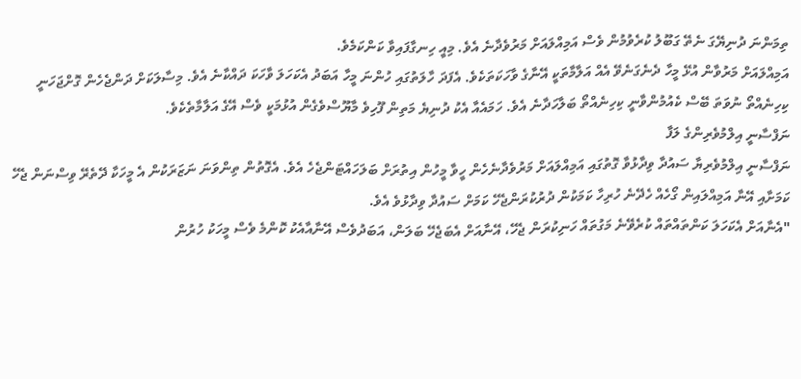ތިމަންނަ ދުނިޔޭގަ ނެތޭ ގަބޫލު ކުރެވުމުން ވެސް އަމިއްލައަށް މަރުވެދާނެ އެވެ. މިއީ ހިނގާފައިވާ ކަންކަމެވެ.
އަމިއްލައަށް މަރުވާން އުޅޭ މީހާ ދެނެގަނެވޭ އެއް އަލާމާތަކީ އޭނާގެ ވާހަކަތަކެވެ. އެފަދަ ހާލަތުގައި ހުންނަ މީހާ އަބަދު އެކަހަލަ ވާހަކަ ދައްކާނެ އެވެ. މިސާލަކަށް ދަންޖެހެން ގޮށްޖަހަނީ ކިހިނެއްތޯ ނުވަތަ ބޭސް ކެއުމުންވާނީ ކިހިނެއްތޯ ބަލާހަދާނެ އެވެ. ހަމައެއާ އެކު ދުނިޔެ މަތިން ފޫހިވެ މާޔޫސްވެގެން އުޅުމަކީ ވެސް އޭގެ އަލާމާތެކެވެ.
ނަފްސާނީ އިލްމުވެރިންގެ ލަފާ
ނަފްސާނީ އިލްމުވެރިޔާ ސައުދާ ވިދާޅުވާ ގޮތުގައި އަމިއްލައަށް މަރުވެދާނެހެން ހީވާ މީހުން އިތުރަށް ބަލަހައްޓަންޖެހެ އެވެ. އެގޮތުން ތިންވަނަ ނަޒަރަކުން އެ މީހަކާ ދޭތެރޭ ވިސްނަން ޖެހޭ ކަމަށާއި އޭނާ އަމިއްލައިން ގޯހެއް ހެދޭނެ ހުރިހާ ކަމަކުން ދުރުކުރަންޖެހޭ ކަމަށް ސައުދާ ވިދާޅުވެ އެވެ.
"އެނާއަށް އެކަހަލަ ކަންތައްތައް ކުރެވޭނެ މަގުތައް ހަނިކުރަން ޖެހޭ، އޭނާއަށް އެބަޖެހޭ ބަލަން، އަބަދުވެސް އޭނާއާއެކު ކޮންމެ ވެސް މީހަކު ހުރުން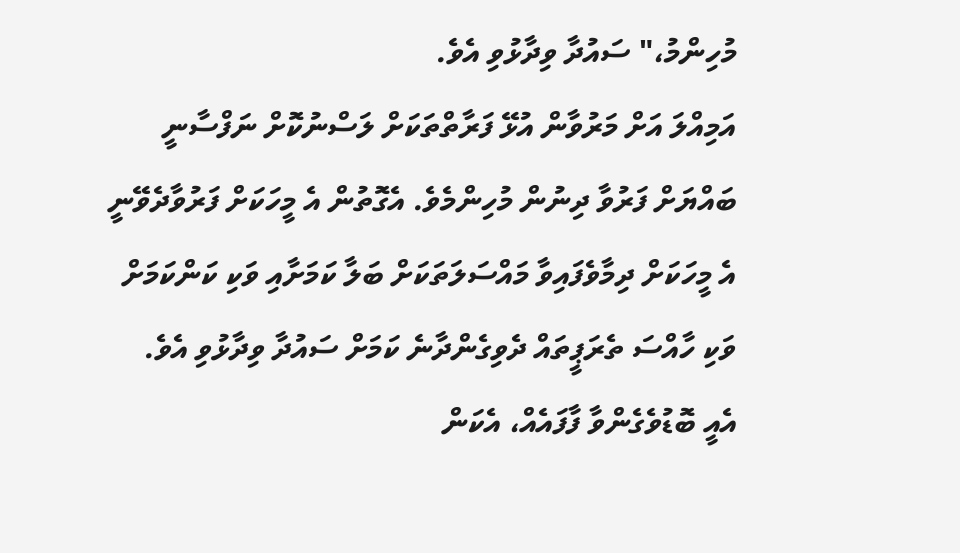މުހިންމު،" ސައުދާ ވިދާޅުވި އެވެ.
އަމިއްލަ އަށް މަރުވާން އުޅޭ ފަރާތްތަކަށް ލަސްނުކޮށް ނަފްސާނީ ބައްޔަށް ފަރުވާ ދިނުން މުހިންމެވެ. އެގޮތުން އެ މީހަކަށް ފަރުވާދެވޭނީ އެ މީހަކަށް ދިމާވެފައިވާ މައްސަލަތަކަށް ބަލާ ކަމަށާއި ވަކި ކަންކަމަށް ވަކި ހާއްސަ ތެރަޕީތައް ދެވިގެންދާނެ ކަމަށް ސައުދާ ވިދާޅުވި އެވެ.
އެއީ ބޮޑުވެގެންވާ ފާފައެއް، އެކަން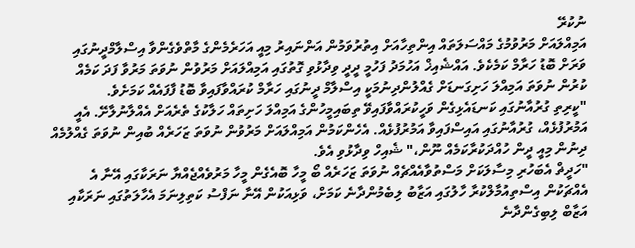ނުކުރޭ
އަމިއްލައަށް މަރުވުމުގެ މައްސަލަތައް އިންތިހާއަށް އިތުރުވަމުން އަންނައިރު މިއީ އަހަރެމެންގެ މާތްވެގެންވާ އިސްލާމްދީނުގައި ވަރަށް ބޮޑު ހަރާމް ކަމެކެވެ. އައްޝެއިޚް އަހުމަދު ފަހުމީ ދީދީ ވިދާޅުވި ގޮތުގައި އަމިއްލައަށް މަރުވުން ނުވަތަ މަރުވާ ފަދަ ކަމެއް ކުރުން ނުވަތަ އަމިއްލަ ހަށިގަނޑަށް ގެއްލުންދިނުމަކީ އިސްލާމް ދީނުގައި ހަރާމް ކުރައްވާފައިވާ ބޮޑު ފާފައެއް ކަމަށެވެ.
"ކީރިތި ގުރުއާނުގައި ކަނޑައެޅިގެން ވަހީކުރައްވާފައިވޭ ތިބައިމީހުންގެ އަމިއްލަ ހަށިތައް ހަލާކުގެ ތެރެއަށް އެއްލާނުލާށޭ. އެއީ އަމުރުފުޅެއް، ގުރުއާނުގައި އައިސްފައިވާ އަމުރުފުޅެއް. އެހެންކަމުން އަމިއްލައަށް މަރުވުން ނުވަތަ ޒަހަރެއް ބުއިން ނުވަތަ ގެއްލުމެއް ދިނުން މިއީ ދީން ހުއްދަކުރާކަމެއް ނޫން،" ޝެއިހް ވިދާޅުވި އެވެ.
"ހަދީޡް އެބަހުރި މިސާލަކަށް މަސްތުވާއެއްޗެއް ނުވަތަ ޒަހަރެއް ބޯ މީހާ ބޮއެގެން މީހާ މަރުވެއްޖެއްޔާ ނަރަކާގައި އޭނާ އެ އެއްޗަކުން އިސްތިއުމާލްކުރާ ހާލުގައި އަޒާބު ލިބެމުންދާނެ ކަމަށް، ވަޅިއަކުން އޭނާ ނަފްސު ކަތިލިނަމަ އެހާލަތުގައި ނަރަކާއި އަޒާބް ލިބިގެންދާނެ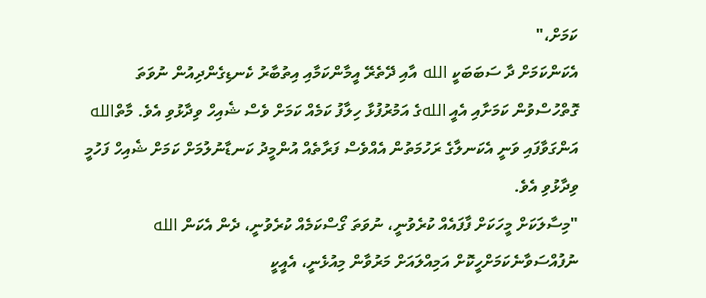ކަމަށް،"
އެކަންކަމަށް ދާ ސަބަބަކީ الله އާއި ދޭތެރޭ އީމާންކަމާއި އިތުބާރު ކެނޑިގެންދިއުން ނުވަތަ ގޮތްހުސްވުން ކަމަށާއި އެއީ اللهގެ އަމުރުފުޅާ ހިލާފު ކަމެއް ކަމަށް ވެސް ޝެއިހް ވިދާޅުވި އެވެ. މާތްالله އަންގަވާފައި ވަނީ އެކަނލާގެ ރަހުމަތުން އެއްވެސް ފަރާތެއް އުންމީދު ކަނޑާނުލުމަށް ކަމަށް ޝެއިހް ފަހުމީ ވިދާޅުވި އެވެ.
"މިސާލަކަށް މީހަކަށް ފާފައެއް ކުރެވުނީ، ނުވަތަ ގޯސްކަމެއް ކުރެވުނީ، ދެން އެކަން الله ނުފުއްސަވާނެކަމަށްހީކޮށް އަމިއްލައަށް މަރުވާން މިއުޅެނީ، އެއީކީ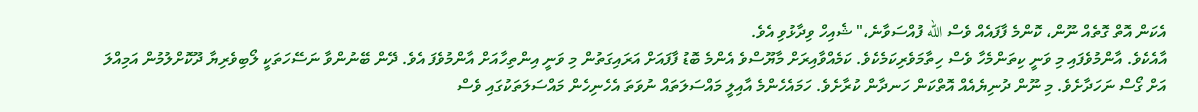އެކަން އޮތް ގޮތެއް ނޫން، ކޮންމެ ފާފައެއް ވެސް الله ފުއްސަވާނެ،" ޝެއިހް ވިދާޅުވި އެވެ.
އާއެކެވެ. އާންމުވެފައި މި ވަނީ ކިތަންމެހާ ވެސް ހިތާމަވެރިކަމެކެވެ. ކަމެއްވާއިރަށް މާޔޫސްވެ އެންމެ ބޮޑު ފާފައަށް އަރައިގަތުން މި ވަނީ އިންތިހާއަށް އާންމުވެފަ އެވެ. ދޭން ބޭނުންވާ ނަސޭހަތަކީ ލޯބިވެރިޔާ ދޫކޮށްލުމުން އަމިއްލަ އަށް ގޯސް ނަހަދާށެވެ. މި ނޫން ދުނިޔެއެއް އޮތްކަން ހަނދާން ކުރާށެވެ. ހަމައެހެންމެ އާއިލީ މައްސަލަތައް ނުވަތަ އެހެނިހެން މައްސަލަތަކުގައި ވެސް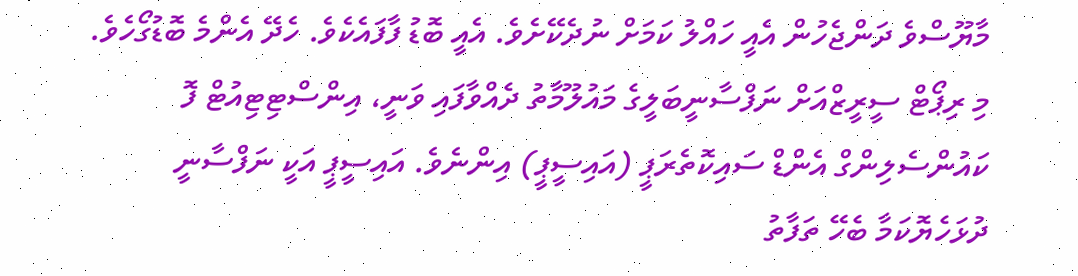މާޔޫސްވެ ދަންޖެހުން އެއީ ހައްލު ކަމަށް ނުދެކޭށެވެ. އެއީ ބޮޑު ފާފައެކެވެ. ހެދޭ އެންމެ ބޮޑުގޯހެވެ.
މި ރިޕޯޓް ސީރީޒްއަށް ނަފްސާނީބަލީގެ މައުލޫމާތު ދެއްވާފައި ވަނީ، އިންސްޓިޓިއުޓް ފޮ ކައުންސެލިންގް އެންޑް ސައިކޮތެރަޕީ (އައިސީޕީ) އިންނެވެ. އައިސީޕީ އަކީ ނަފްސާނީ ދުޅަހެޔޮކަމާ ބެހޭ ތަފާތު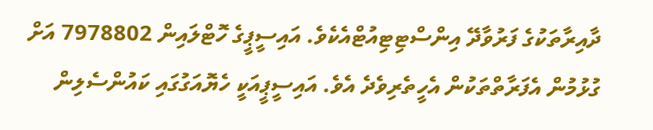ދާއިރާތަކުގެ ފަރުވާދޭ އިންސްޓިޓިއުޓްއެކެވެ. އައިސީޕީގެ ހޮޓްލައިން 7978802 އަށް ގުޅުމުން އެފަރާތްތަކުން އެހީތެރިވެދެ އެވެ. އައިސީޕީއަކީ ހެޔޮއަގުގައި ކައުންސެލިން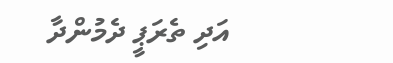އަދި ތެރަޕީ ދެމުންދާ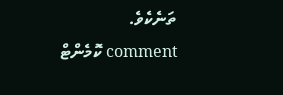ތަނެކެވެ.
comment ކޮމެންޓް